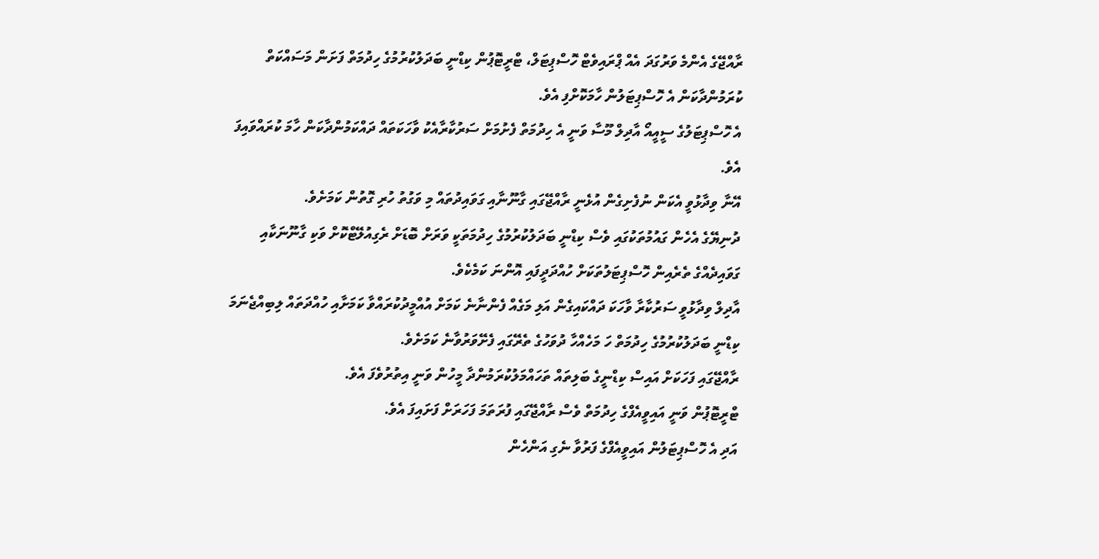ރާއްޖޭގެ އެންމެ ވަރުގަދަ އެއް ޕްރައިވެޓް ހޮސްޕިޓަލް، ޓްރީޓޮޕުން ކިޑްނީ ބަދަލުކުރުމުގެ ހިދުމަތް ފަށަން މަސައްކަތް ކުރަމުންދާކަން އެ ހޮސްޕިޓަލުން ހާމަކޮށްފި އެވެ.
އެ ހޮސްޕިޓަލުގެ ސީއީއޯ އާދިލް މޫސާ ވަނީ އެ ހިދުމަތް ފެށުމަށް ސަރުކާރާއެކު ވާހަކަތައް ދައްކަމުންދާކަން ހާމަ ކުރައްވައިފަ އެވެ.
އޭނާ ވިދާޅުވީ އެކަން ނުފެށިގެން އުޅެނީ ރާއްޖޭގައި ގާނޫނާއި ގަވައިދުތައް މި ވަގުތު ހުރި ގޮތުން ކަމަށެވެ.
ދުނިޔޭގެ އެހެން ގައުމުތަކުގައި ވެސް ކިޑްނީ ބަދަލުކުރުމުގެ ހިދުމަތަކީ ވަރަށް ބޮޑަށް ރެގިއުލޭޓްކޮށް ވަކި ގާނޫނަކާއި ގަވައިދެއްގެ ތެރެއިން ހޮސްޕިޓަލުތަކަށް ހުއްދަދީފައި އޮންނަ ކަމެކެވެ.
އާދިލް ވިދާޅުވީ ސަރުކާރާ ވާހަކަ ދައްކައިގެން އަލި މަގެއް ފެންނާނެ ކަމަށް އުއްމީދުކުރައްވާ ކަމަށާއި ހުއްދަތައް ލިބިއްޖެނަމަ ކިޑްނީ ބަދަލުކުރުމުގެ ހިދުމަތް ހަ މަހެއްހާ ދުވަހުގެ ތެރޭގައި ފެށޭވަރުވާނެ ކަމަށެވެ.
ރާއްޖޭގައި ފަހަކަށް އައިސް ކިޑްނީގެ ބަލިތައް ތަހައްމަލުކުރަމުންދާ މީހުން ވަނީ އިތުރުވެފަ އެވެ.
ޓްރީޓޮޕުން ވަނީ އައިވީއެފްގެ ހިދުމަތް ވެސް ރާއްޖޭގައި ފުރަތަމަ ފަހަރަށް ފަށައިފަ އެވެ.
އަދި އެ ހޮސްޕިޓަލުން އައިވީއެފްގެ ފަރުވާ ނެގި އަންހެން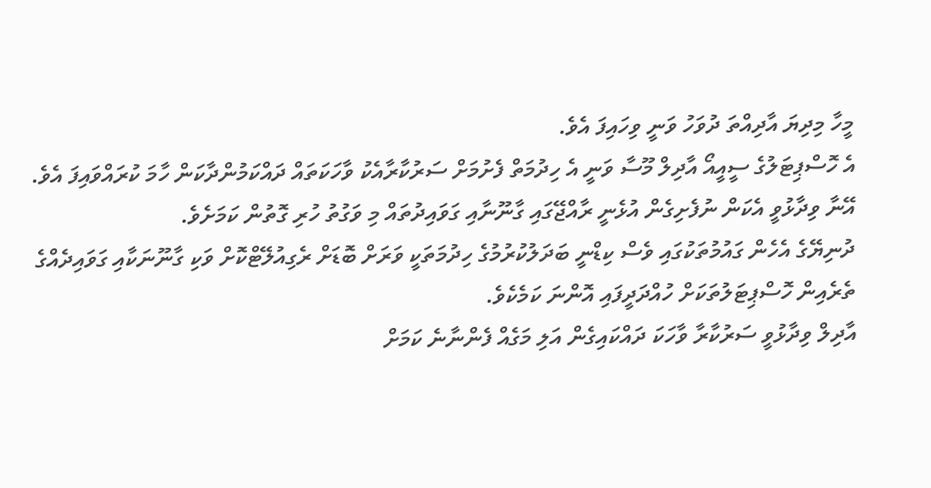މީހާ މިދިޔަ އާދިއްތަ ދުވަހު ވަނީ ވިހައިފަ އެވެ.
އެ ހޮސްޕިޓަލުގެ ސީއީއޯ އާދިލް މޫސާ ވަނީ އެ ހިދުމަތް ފެށުމަށް ސަރުކާރާއެކު ވާހަކަތައް ދައްކަމުންދާކަން ހާމަ ކުރައްވައިފަ އެވެ.
އޭނާ ވިދާޅުވީ އެކަން ނުފެށިގެން އުޅެނީ ރާއްޖޭގައި ގާނޫނާއި ގަވައިދުތައް މި ވަގުތު ހުރި ގޮތުން ކަމަށެވެ.
ދުނިޔޭގެ އެހެން ގައުމުތަކުގައި ވެސް ކިޑްނީ ބަދަލުކުރުމުގެ ހިދުމަތަކީ ވަރަށް ބޮޑަށް ރެގިއުލޭޓްކޮށް ވަކި ގާނޫނަކާއި ގަވައިދެއްގެ ތެރެއިން ހޮސްޕިޓަލުތަކަށް ހުއްދަދީފައި އޮންނަ ކަމެކެވެ.
އާދިލް ވިދާޅުވީ ސަރުކާރާ ވާހަކަ ދައްކައިގެން އަލި މަގެއް ފެންނާނެ ކަމަށް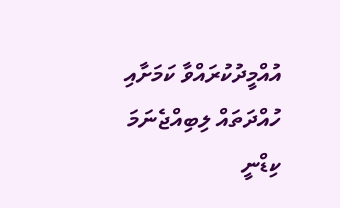އުއްމީދުކުރައްވާ ކަމަށާއި ހުއްދަތައް ލިބިއްޖެނަމަ ކިޑްނީ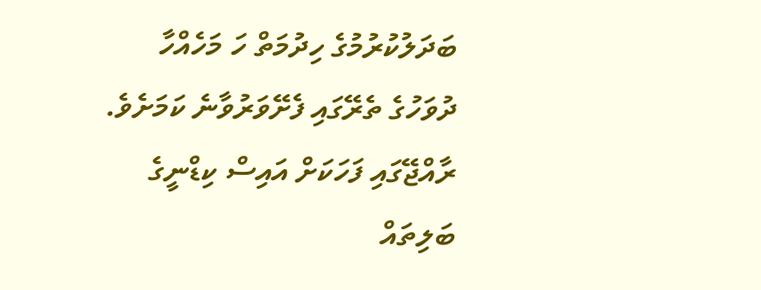ބަދަލުކުރުމުގެ ހިދުމަތް ހަ މަހެއްހާ ދުވަހުގެ ތެރޭގައި ފެށޭވަރުވާނެ ކަމަށެވެ.
ރާއްޖޭގައި ފަހަކަށް އައިސް ކިޑްނީގެ ބަލިތައް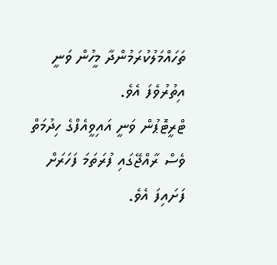ތަހައްމަލުކުރަމުންދާ މީހުން ވަނީ އިތުރުވެފަ އެވެ.
ޓްރީޓޮޕުން ވަނީ އައިވީއެފްގެ ހިދުމަތް ވެސް ރާއްޖޭގައި ފުރަތަމަ ފަހަރަށް ފަށައިފަ އެވެ.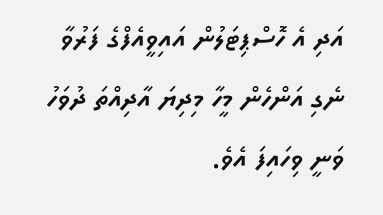އަދި އެ ހޮސްޕިޓަލުން އައިވީއެފްގެ ފަރުވާ ނެގި އަންހެން މީހާ މިދިޔަ އާދިއްތަ ދުވަހު ވަނީ ވިހައިފަ އެވެ.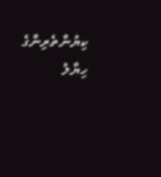ކިޔުންތެރިންގެ ހިޔާލު